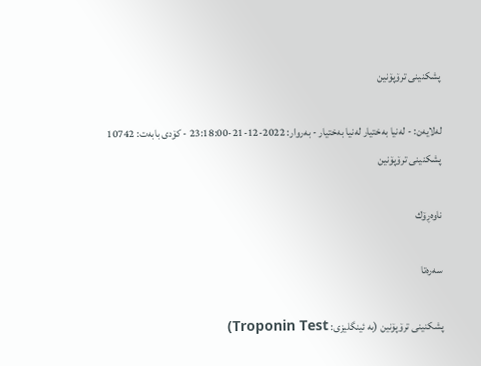پشکنینی ترۆپۆنین

له‌لایه‌ن: - لەنیا بەختیار لەنیا بەختیار - به‌روار: 2022-12-21-23:18:00 - کۆدی بابەت: 10742
پشکنینی ترۆپۆنین

ناوه‌ڕۆك

سەرەتا

پشکنینی ترۆپۆنین (بە ئینگلیزی: Troponin Test)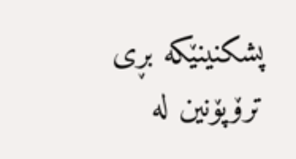پشکنینێکە بڕی ترۆپۆنین لە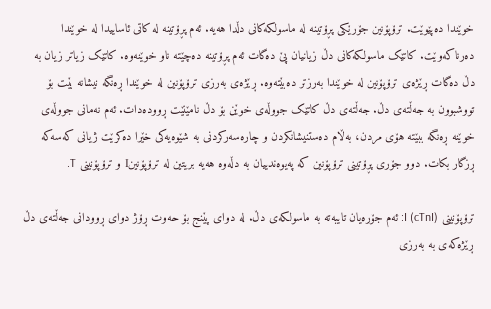خوێندا دەپێوێت. ترۆپۆنین جۆرێکی پڕۆتینە لە ماسولکەکانی دڵدا هەیە. ئەم پڕۆتینە لە کاتی ئاساییدا لە خوێندا دەرناکەوێت. کاتێک ماسولکەکانی دڵ زیانیان پێ دەگات ئەم پڕۆتینە دەچێتە ناو خوێنەوە. کاتێک زیاتر زیان بە دڵ دەگات ڕێژەی ترۆپۆنین لە خوێندا بەرزتر دەبێتەوە. ڕێژەی بەرزی ترۆپۆنین لە خوێندا ڕەنگە نیشانە بێت بۆ تووشبوون بە جەڵتەی دڵ. جەڵتەی دڵ کاتێک جووڵەی خوێن بۆ دڵ نامێنێت ڕوودەدات. ئەم نەمانی جووڵەی خوێنە ڕەنگە ببێتە هۆی مردن، بەڵام دەستنیشانکردن و چارەسەرکردنی بە شێوەیەکی خێرا دەکرێت ژیانی کەسەکە ڕزگار بکات. دوو جۆری پڕۆتینی ترۆپۆنین کە پەیوەندییان بە دڵەوە هەیە بریتین لە ترۆپۆنینI و ترۆپۆنینی T.

ترۆپۆنینی I (cTnI): ئەم جۆرەیان تایبەتە بە ماسولکەی دڵ. لە دوای پێنج بۆ حەوت ڕۆژ دوای ڕوودانی جەڵتەی دڵ ڕێژەکەی بە بەرزی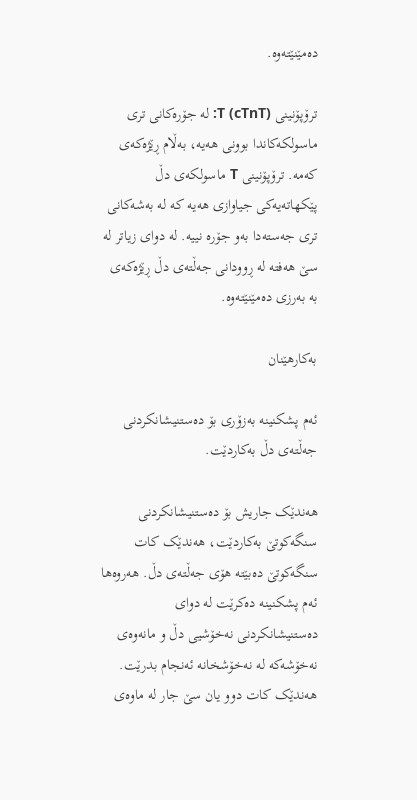دەمێنێتەوە.

ترۆپۆنینی T (cTnT): لە جۆرەکانی تری ماسولکەکاندا بوونی هەیە، بەڵام ڕێژەکەی کەمە. ترۆپۆنینی T ماسولکەی دڵ پێکهاتەیەکی جیاوازی هەیە کە لە بەشەکانی تری جەستەدا بەو جۆرە نییە. لە دوای زیاتر لە سێ هەفتە لە ڕوودانی جەڵتەی دڵ ڕێژەکەی بە بەرزی دەمێنێتەوە.

بەکارهێنان

ئەم پشکنینە بەزۆری بۆ دەستنیشانکردنی جەڵتەی دڵ بەکاردێت.

هەندێک جاریش بۆ دەستنیشانکردنی سنگەکوتێ بەکاردێت، هەندێک کات سنگەکوتێ دەبێتە هۆی جەڵتەی دڵ. هەروەها ئەم پشکنینە دەکرێت لە دوای دەستنیشانکردنی نەخۆشیی دڵ و مانەوەی نەخۆشەکە لە نەخۆشخانە ئەنجام بدرێت. هەندێک کات دوو یان سێ جار لە ماوەی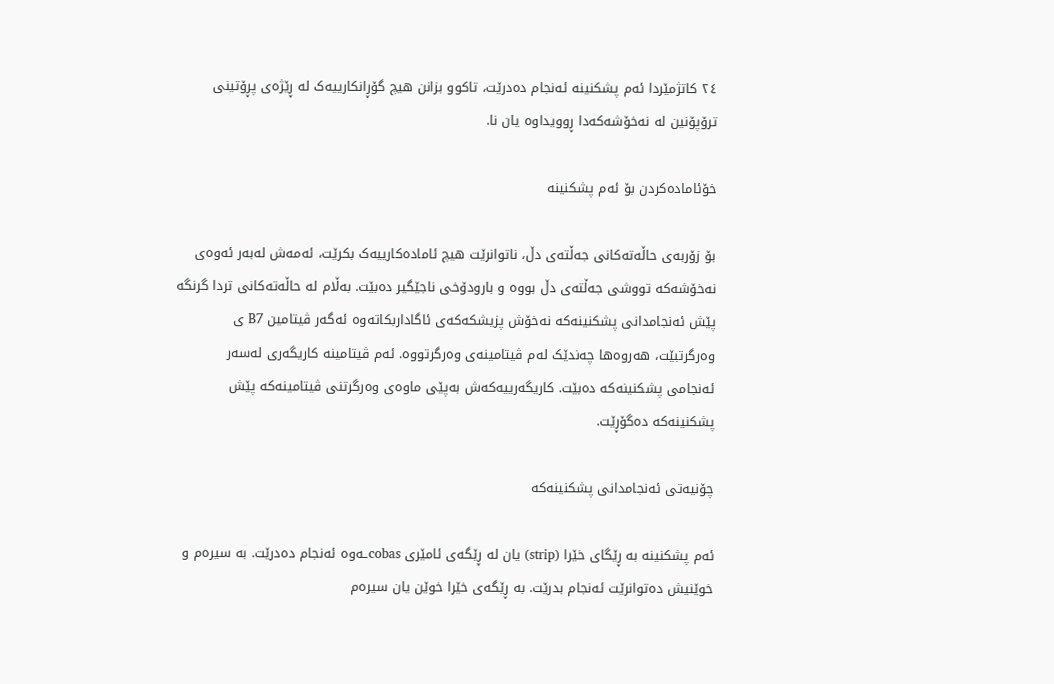٢٤ کاتژمێردا ئەم پشکنینە ئەنجام دەدرێت، تاکوو بزانن هیچ گۆڕانکارییەک لە ڕێژەی پڕۆتینی ترۆپۆنین لە نەخۆشەکەدا ڕوویداوە یان نا.

خۆئامادەکردن بۆ ئەم پشکنینە

بۆ زۆربەی حاڵەتەکانی جەڵتەی دڵ، ناتوانرێت هیچ ئامادەکارییەک بکرێت، ئەمەش لەبەر ئەوەی نەخۆشەکە تووشی جەڵتەی دڵ بووە و بارودۆخی ناجێگیر دەبێت. بەڵام لە حاڵەتەکانی تردا گرنگە پێش ئەنجامدانی پشکنینەکە نەخۆش پزیشکەکەی ئاگاداربکاتەوە ئەگەر ڤیتامین B7 ی وەرگرتبێت، هەروەها چەندێک لەم ڤیتامینەی وەرگرتووە. ئەم ڤیتامینە کاریگەری لەسەر ئەنجامی پشکنینەکە دەبێت. کاریگەرییەکەش بەپێی ماوەی وەرگرتنی ڤیتامینەکە پێش پشکنینەکە دەگۆڕێت.

چۆنیەتی ئەنجامدانی پشکنینەکە

ئەم پشکنینە بە ڕێگای خێرا (strip) یان لە ڕێگەی ئامێری cobasـەوە ئەنجام دەدرێت. بە سیرەم و خوێنیش دەتوانرێت ئەنجام بدرێت. بە ڕێگەی خێرا خوێن یان سیرەم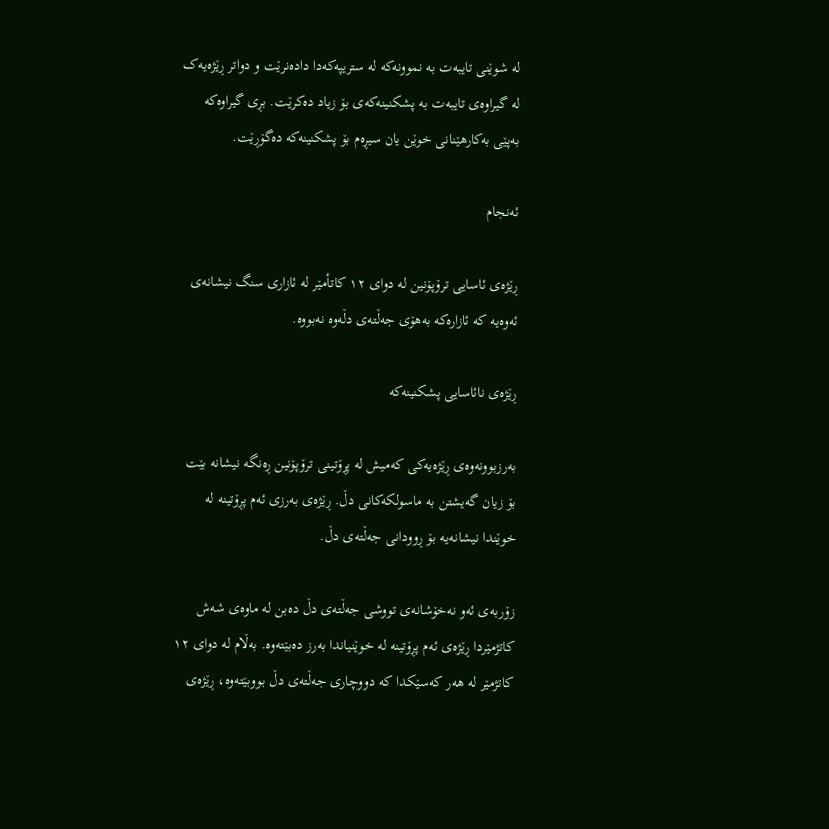لە شوێنی تایبەت بە نموونەکە لە ستریپەکەدا دادەنرێت و دواتر ڕێژەیەک لە گیراوەی تایبەت بە پشکنینەکەی بۆ زیاد دەکرێت. بڕی گیراوەکە بەپێی بەکارهێنانی خوێن یان سیڕەم بۆ پشکنینەکە دەگۆڕێت.

ئەنجام

ڕێژەی ئاسایی ترۆپۆنین لە دوای ١٢ کاتأمێر لە ئازاری سنگ نیشانەی ئەوەیە کە ئازارەکە بەهۆی جەڵتەی دڵەوە نەبووە.

ڕێژەی نائاسایی پشکنینەکە

بەرزبوونەوەی ڕێژەیەکی کەمیش لە پڕۆتینی ترۆپۆنین ڕەنگە نیشانە بێت بۆ زیان گەیشتن بە ماسولکەکانی دڵ. ڕێژەی بەرزی ئەم پڕۆتینە لە خوێندا نیشانەیە بۆ ڕوودانی جەڵتەی دڵ.

زۆربەی ئەو نەخۆشانەی تووشی جەڵتەی دڵ دەبن لە ماوەی شەش کاتژمێردا ڕێژەی ئەم پڕۆتینە لە خوێنیاندا بەرز دەبێتەوە. بەڵام لە دوای ١٢ کاتژمێر لە هەر کەسێکدا کە دووچاری جەڵتەی دڵ بووبێتەوە، ڕێژەی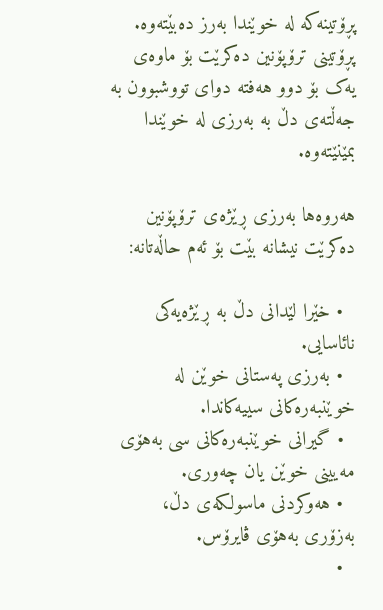پڕۆتینەکە لە خوێندا بەرز دەبێتەوە. پڕۆتینی ترۆپۆنین دەکرێت بۆ ماوەی یەک بۆ دوو هەفتە دوای تووشبوون بە جەڵتەی دڵ بە بەرزی لە خوێندا بمێنێتەوە.

هەروەها بەرزی ڕێژەی ترۆپۆنین دەکرێت نیشانە بێت بۆ ئەم حاڵەتانە:

  • خێرا لێدانی دڵ بە ڕێژەیەکی نائاسایی.
  • بەرزی پەستانی خوێن لە خوێنبەرەکانی سییەکاندا.
  • گیرانی خوێنبەرەکانی سی بەهۆی مەیینی خوێن یان چەوری.
  • هەوکردنی ماسولکەی دڵ، بەزۆری بەهۆی ڤایرۆس.
  •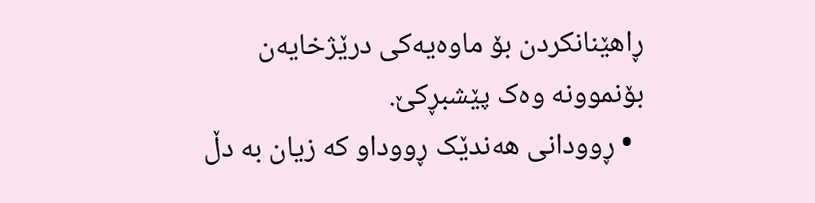ڕاهێنانکردن بۆ ماوەیەکی درێژخایەن بۆنموونە وەک پێشبڕکێ.
  • ڕوودانی هەندێک ڕووداو کە زیان بە دڵ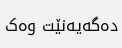دەگەیەنێت وەک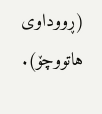(ڕووداوی هاتووچۆ).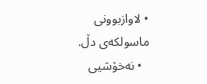• لاوازبوونی ماسولکەی دڵ.
  • نەخۆشیی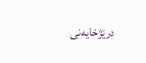درێژخایەنی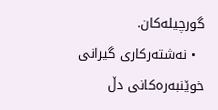گورچیلەکان.
  • نەشتەرکاری گیرانی خوێنبەرەکانی دڵ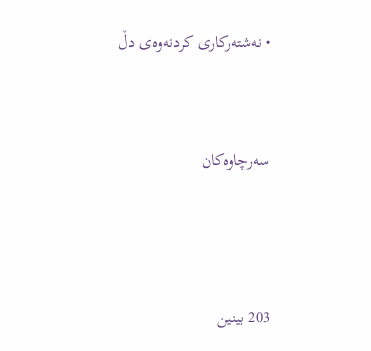• نەشتەرکاری کردنەوەی دڵ


سەرچاوەکان



203 بینین